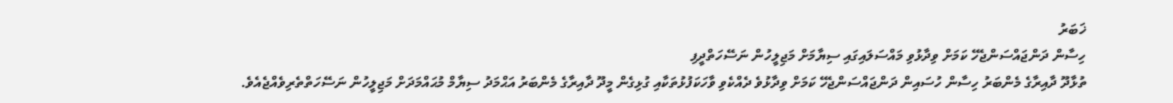ޚަބަރު
ހިސާން ދަންޖައްސަންޖެހޭ ކަމަށް ވިދާޅުވި މައްސަލައިގައި ސިޔާމަށް މަޖިލީހުން ނަސޭހަތްދީފި
ތުޅާދޫ ދާއިރާގެ މެންބަރު ހިސާން ހުސައިން ދަންޖައްސަންޖެހޭ ކަމަށް ވިދާޅުވެ ދެއްކެވި ވާހަކަފުޅުތަކާއި ގުޅިގެން މީދޫ ދާއިރާގެ މެންބަރު އަޙްމަދު ސިޔާމް މުޙައްމަދަށް މަޖިލީހުން ނަސޭހަތްތެރިވެއްޖެއެވެ.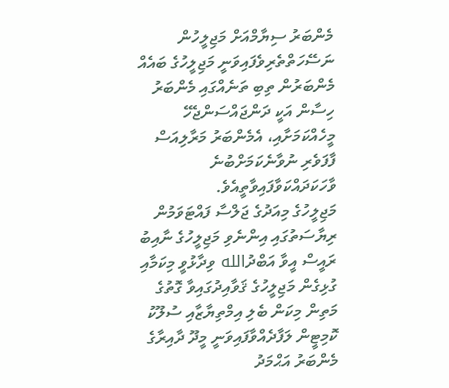މެންބަރު ސިޔާމްއަށް މަޖިލީހުން ނަސޭހަތްތެރިވެފައިވަނީ މަޖިލީހުގެ ބައެއް މެންބަރުން ތިބި ތަނެއްގައި މެންބަރު ހިސާން އަކީ ދަންޖައްސަންޖެހޭ މީހެއްކަމަށާއި، އެމެންބަރު މަރާލިއަސް ފާފަވެރި ނުވާނެކަމަށްބުނެ ވާހަކަދައްކަވާފައިވާތީއެވެ.
މަޖިލީހުގެ މިއަދުގެ ޖަލްސާ ފައްޓަވަމުން ރިޔާސަތުގައި އިންނެވި މަޖިލީހުގެ ނާއިބު ރައީސް އީވާ އަބްދުالله ވިދާޅުވީ މިކަމާއި ގުޅިގެން މަޖިލީހުގެ ޤަވާއިދުގައިވާ ގޮތުގެ މަތިން މިކަން ބެލި އިމްތިޔާޒާއި ސުލޫކު ކޮމިޓީން ލަފާދެއްވާފައިވަނީ މީދޫ ދާއިރާގެ މެންބަރު އަޙްމަދު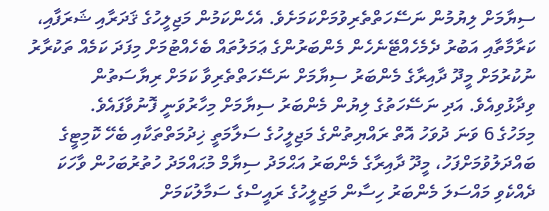ސިޔާމަށް ލިޔުމުން ނަސޭހަތްތެރިވުމަށްކަމަށެވެ. އެހެންކަމުން މަޖިލީހުގެ ޤަދަރާއި ޝަރަފާއި، ކަރާމާތާއި އަބުރު ދެމެހެއްޓޭނެހެން މެންބަރުންގެ ޢަމަލުތައް ބެހެއްޓުމަށް މިފަދަ ކަމެއް ތަކުރާރު ނުކުރުމަށް މީދޫ ދާއިރާގެ މެންބަރު ސިޔާމަށް ނަސޭހަތްތެރިވާ ކަމަށް ރިޔާސަތުން ވިދާޅުވިއެވެ. އަދި ނަސޭހަތުގެ ލިޔުން މެންބަރު ސިޔާމަށް މިހާރުވަނީ ފޮނުވާފައެވެ.
މިމަހުގެ 6 ވަނަ ދުވަހު އޮތް ރައްޔިތުންގެ މަޖިލީހުގެ ސަލާމަތީ ޚިދުމަތްތަކާއި ބެހޭ ކޮމިޓީގެ ބައްދަލުވުމަށްފަހު، މީދޫ ދާއިރާގެ މެންބަރު އަޙްމަދު ސިޔާމް މުޙައްމަދު ހުތުރުބަހުން ވާހަކަ ދެއްކެވި މައްސަލަ މެންބަރު ހިސާން މަޖިލީހުގެ ރައީސްގެ ސަމާލުކަމަށް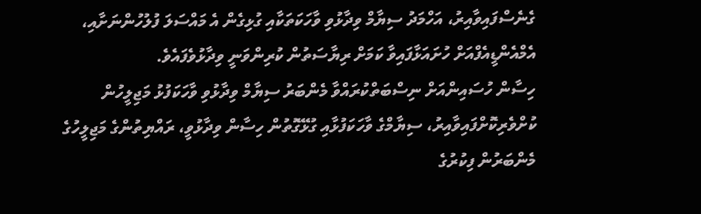ގެނެސްފައިވާއިރު، އަހްމަދު ސިޔާމް ވިދާޅުވި ވާހަކަތަކާއި ގުޅިގެން އެ މައްސަލަ ފުލުހުންނަށާއި، އެމްއެންޑީއެފްއަށް ހުށައަޅާފައިވާ ކަމަށް ރިޔާސަތުން ކުރިންވަނީ ވިދާޅުވެފައެވެ.
ހިސާން ހުސައިންއަށް ނިސްބަތްކުރައްވާ މެންބަރު ސިޔާމް ވިދާޅުވި ވާހަކަފުޅު މަޖިލީހުން ކުށްވެރިކޮށްފައިވާއިރު، ސިޔާމްގެ ވާހަކަފުޅާއި ގުޅޭގޮތުން ހިސާން ވިދާޅުވީ، ރައްޔިތުންގެ މަޖިލީހުގެ މެންބަރުން ފިކުރުގެ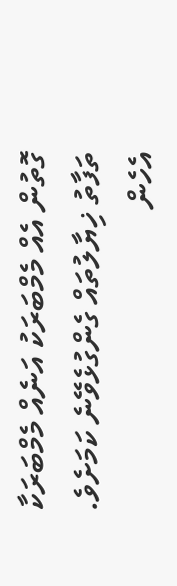ގޮތުން އެއް މެމްބަރަކު އަނެއް މެމްބަރަކާ ތަފާތު ޚިޔާލުތައް ގެންގުޅެވޭނެ ކަމަށެވެ. އެހެން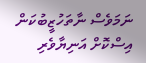ނަމަވެސް ނާތަހުޒީބުކަން އިސްކޮށް އަނިޔާވެރި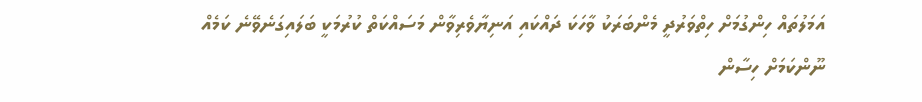އަމަލުތައް ހިންގުމަށް ހިތްވަރުދީ މެންބަރަކު ވާހަކަ ދައްކައި އަނިޔާވެރިވާން މަސައްކަތް ކުރުމަކީ ބަލައިގަނެވޭނެ ކަމެއް ނޫންކަމަށް ހިސާން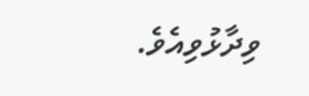ވިދާޅުވިއެވެ.